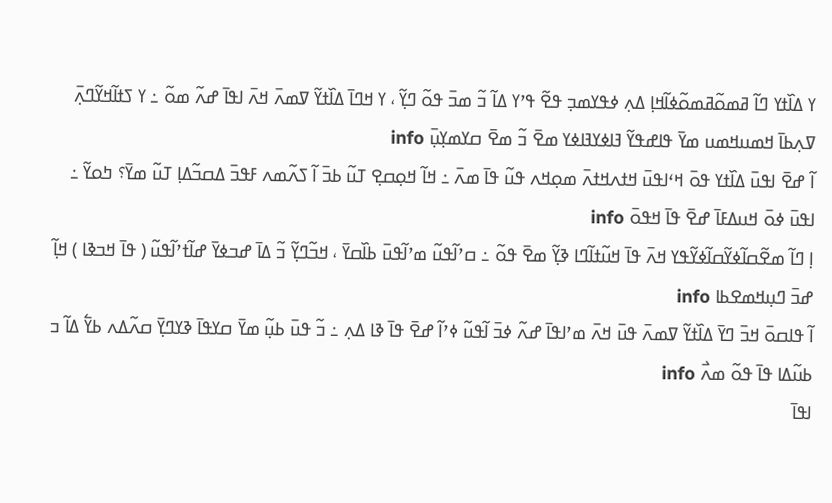ߌ ߡߊ߰ߙߌ ߣߊ߬ ߥߘߋ߬ߥߘߋ߬ߦߊ߬ߞߊ߲ ߡߍ߲ ߦߟߌߘߏ߲ ߟߐ߬ ߟߴߌ ߡߊ߬ ߏ߬ ߘߏ߫ ߟߋ߬ ߣߌ߲߬ ، ߌ ߞߣߊ߫ ߡߊ߰ߙߌ߬ ߜߘߍ߫ ߞߍ߫ ߊߟߊ߫ ߝߍ߬ ߘߋ߬ ߸ ߌ ߖߙߊ߬ߞߌ߬ߣߍ߲߫ ߜߍ߲ߕߊ߫ ߞߘߎߞߘߎ ߘߌ߫ ߟߊߝߟߌ߬ ߔߊߦߌߔߊߦߌ ߘߐ߫ ߏ߬ ߘߐ߫ ߛߌߘߌ߲ߎ߲߫ info
ߊ߬ ߝߐ߫ ߊߟߎ߫ ߡߊ߰ߙߌ ߟߋ߫ ߞߵߊߟߎ߫ ߞߙߍߞߙߍ߫ ߘߋ߲ߞߍ ߟߎ߬ ߟߊ߫ ߘߍ߫ ߸ ߞߊ߬ ߞߋ߲ߛߐ߲ ߠߎ߬ ߕߏ߫ ߊ߬ ߖߍ߬ߘߍ ߓߟߏ߫ ߡߛߏ߬ߡߊ߲ ߠߎ߬ ߘߌ߫؟ ߤߋߌ߬ ߸ ߊߟߎ߫ ߦߋ߫ ߞߎߡߓߊ߫ ߝߐ߫ ߟߊ߫ ߞߟߋ߫ info
ߊ߲ ߣߊ߬ ߘߐ߬ߛߊ߬ߦߌ߬ߛߊ߬ߦߌ߬ߟߌ ߞߍ߫ ߟߊ߫ ߞߎ߬ߙߊ߬ߣߊ ߢߌ߲߬ ߘߐ߫ ߟߋ߬ ߸ ߛߴߊ߬ߟߎ߬ ߘߴߊ߬ߟߎ߫ ߕߊ߰ߛߌ߫ ، ߞߏ߬ߣߌ߲߬ ߏ߬ ߡߊ߫ ߝߏߦߌ߫ ߝߊ߬ߙߴߊ߬ߟߎ߬ ( ߟߊ߫ ߞߏߢߊ ) ߞߊ߲߬ ߝߏ߫ ߣߎ߲ߞߘߐߕߊ info
ߊ߬ ߟߊߛߋ߫ ߞߏ߫ ߣߌ߫ ߡߊ߰ߙߌ߬ ߜߘߍ߫ ߟߎ߫ ߞߍ߫ ߘߴߊߟߊ߫ ߝߍ߬ ߦߏ߫ ߊ߬ߟߎ߬ ߦߴߊ߬ ߝߐ߫ ߟߊ߫ ߢߊ ߡߍ߲ ߸ ߏ߬ ߟߎ߫ ߕߎ߲߬ ߘߌ߫ ߛߌߟߊ߫ ߢߌߣߌ߲߫ ߛߍ߬ߡߍ ߕߌ߱ ߡߊ߬ ߏ ߕߎ߬ߡߊ ߟߊ߫ ߟߋ߬ ߘߍ߯ info
ߊߟߊ߫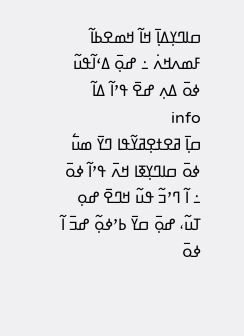ߛߊߣߌ߲ߡߊ߲߫ ߞߊ߬ ߞߘߐߕߊ߬ ߓߘߍߞߍ߭ ߸ ߝߋ߲߫ ߡߵߊ߬ߟߎ߬ ߦߋ߫ ߡߍ߲ ߝߐ߫ ߟߴߊ߬ ߡߊ߬ info
ߛߊ߲߫ ߥߐߙߐ߲ߥߌ߬ߟߊ ߣߌ߫ ߘߎ߱ ߦߋ߫ ߛߊߣߌ߲ߧߊ ߞߍ߫ ߟߴߊ߬ ߦߋ߫ ߸ ߊ߬ ߣߴߏ߬ ߟߎ߬ ߞߣߐ߫ ߝߋ߲ ߠߎ߬، ߝߋ߲߫ ߛߌ߫ ߕߴߦߋ߲߬ ߝߏ߫ ߊ߬ ߦߋ߫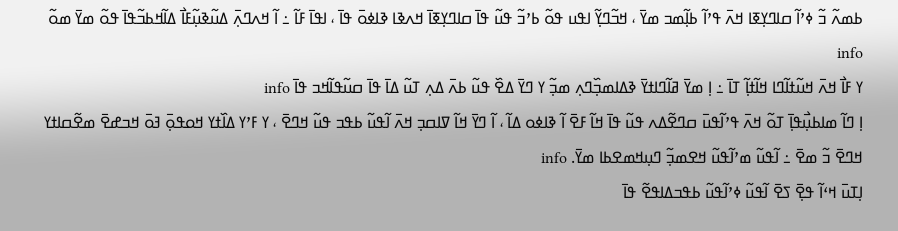ߕߘߍ߬ ߏ߬ ߦߴߊ߬ ߛߊߣߌ߲ߧߊ ߞߍ߫ ߟߴߊ߬ ߕߊ߲߬ߘߏ ߘߌ߫ ، ߞߏ߬ߣߌ߲߬ ߊߟߎ ߟߋ߬ ߕߴߏ߬ ߟߎ߬ ߟߊ߫ ߛߊߣߌ߲ߧߊ߫ ߞߍߢߊ ߢߊߦߋ߫ ߟߊ߫ ، ߊߟߊ߫ ߓߊ߬ ߸ ߊ߬ ߞߍߣߍ߲߫ ߡߎ߬ߢߎ߲߬ߓߊ߯ ߡߊ߬ߞߕߏ߬ߟߊ߫ ߟߋ߬ ߘߌ߫ ߘߋ߬ info
ߌ ߓߊ߯ ߞߍ߫ ߞߎ߬ߙߊ߬ߣߊ ߞߊ߬ߙߊ߲߬ ߠߊ߫ ߸ ߊ߲ ߘߌ߫ ߥߊ߬ߣߊߙߌ߫ ߢߡߊߘߏ߲߰ߣߍ߲ ߘߏ߲߬ ߌ ߣߌ߫ ߡߐ߰ ߟߎ߬ ߕߍ߫ ߡߍ߲ ߠߎ߬ ߡߊ߫ ߟߊ߫ ߛߎ߬ߟߊ߬ߞߏ ߟߊ߫ info
ߊ߲ ߣߊ߬ ߘߊߕߎ߲߯ߟߊ߲߫ ߠߋ߬ ߞߍ߫ ߟߴߊ߬ߟߎ߫ ߛߣߐ߬ߡߍ ߟߎ߬ ߟߊ߫ ߞߊ߬ ߓߐ߫ ߊ߬ ߢߊߦߋ ߡߊ߬ ، ߊ߬ ߣߌ߫ ߞߊ߬ ߜߊߛߏ߲ ߞߍ߫ ߊ߬ߟߎ߬ ߕߟߏ ߟߎ߬ ߞߣߐ߫ ، ߌ ߓߴߌ ߡߊ߰ߙߌ ߞߋߟߋ߲߫ ߔߋ߫ ߞߏߝߐ߫ ߘߐ߬ߛߊߙߌ ߞߣߐ߫ ߏ߬ ߘߐ߫ ߸ ߊ߬ߟߎ߬ ߘߴߊ߬ߟߎ߬ ߞߐߘߏ߲߬ ߣߎ߲ߞߘߐߕߊ ߘߌ߫. info
ߊ߲ߠߎ߫ ߞߵߊ߬ ߟߐ߲߫ ߖߐ߫ ߊ߬ߟߎ߬ ߦߴߊ߬ߟߎ߬ ߕߟߏߡߊߟߐ߬ ߟߊ߫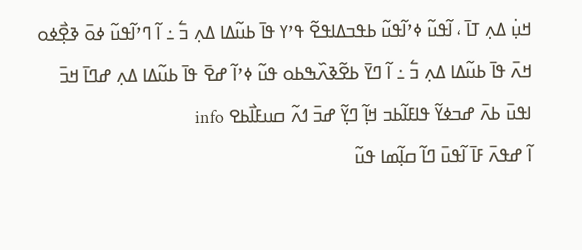ߞߎ߲߭ ߡߍ߲ ߠߊ߫ ، ߊ߬ߟߎ߬ ߦߴߊ߬ߟߎ߬ ߕߟߏߡߊߟߐ߬ ߟߴߌ ߟߊ߫ ߕߎ߬ߡߊ ߡߍ߲ ߏ߱ ߸ ߊ߬ ߣߴߊ߬ߟߎ߬ ߦߋ߫ ߢߐ߲߯ߦߋ ߞߍ߫ ߟߊ߫ ߕߎ߬ߡߊ ߡߍ߲ ߏ߱ ߸ ߊ߬ ߣߌ߫ ߕߐ߬ߢߍ߰ߒߕߋ ߟߎ߬ ߦߴߊ߬ ߝߐ߫ ߟߊ߫ ߕߎ߬ߡߊ ߡߍ߲ ߝߣߊ߫ ߞߏ߫ ߊߟߎ߫ ߕߍ߫ ߝߏߦߌ߬ ߟߊߓߊ߬ߕߏ ߞߊ߲߬ ߣߌ߲߬ ߝߏ߫ ߗߍ߬ ߛߎߓߊ߯ߕߐ info
ߊ߬ ߝߟߍ߫ ߓߊ߫ ߊ߬ߟߎ߫ ߣߊ߬ ߛߊ߲߬ߘߊ ߟߎ߬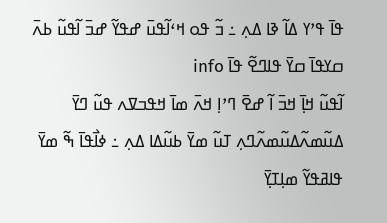ߟߊ߫ ߟߴߌ ߡߊ߬ ߢߊ ߡߍ߲ ߸ ߏ߬ ߟߋ ߞߵߊ߬ߟߎ߫ ߝߟߌ߬ ߝߏ߫ ߊ߬ߟߎ߬ ߕߍ߫ ߛߌߟߊ߫ ߛߌ߫ ߟߊߣߐ߬ ߟߊ߫ info
ߊ߬ߟߎ߬ ߞߊ߲߫ ߞߏ߫ ߊ߬ ߝߐ߫ ߣߴߊ߲ ߞߍ߫ ߘߊ߫ ߞߟߏߜߍ ߟߎ߬ ߣߌ߫ ߡߎ߬ߘߍ߬ߡߎ߬ߘߍ߬ߣߍ߲ ߠߎ߬ ߘߌ߫ ߕߎ߬ߡߊ ߡߍ߲ ߸ ߦߊ߯ߟߊ߫ ߒ߬ ߘߌ߫ ߟߊߥߟߌ߬ ߘߊ߲ߠߌ߲߫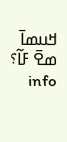ߞߎߘߊ߫ ߘߐ߫ ߓߊ߬؟ info